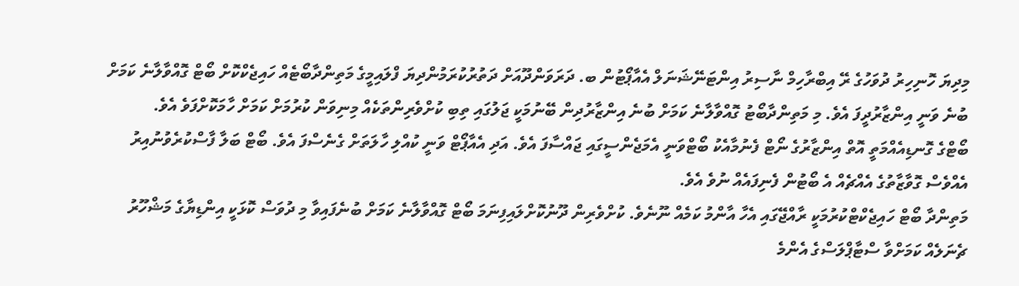މިދިޔަ ހޮނިހިރު ދުވަހުގެ ރޭ އިބްރާހިމް ނާސިރު އިންޓަނޭޝަނަލް އެއާޕޯޓުން ބ. ދަރަވަންދޫއަށް ދަތުރުކުރަމުންދިޔަ ފްލައިމީގެ މަތިންދާބޯޓެއް ހައިޖެކްކޮށް ބޯޓް ގޮއްވާލާނެ ކަމަށް ބުނެ ވަނީ އިންޒާރުދީފަ އެވެ. މި މަތިންދާބޯޓު ގޮއްވާލާނެ ކަމަށް ބުނެ އިންޒާރުދިން ބޭނުމަކީ ޖަލުގައި ތިބި ކުށްވެރިންތަކެއް މިނިވަން ކުރުމަށް ކަމަށް ހާމަކޮށްފަވެ އެވެ.
ބޯޓްގެ ގޮނޑިއެއްމަތީ އޮތް އިންޒާރުގެ ނޯޓް ފެނުމާއެކު ބޯޓްވަނީ އެމަޖެންސީގައި ޖައްސާފަ އެވެ. އަދި އެއާޕޯޓް ވަނީ ކުއްލި ހާލަތަށް ގެނެސްފަ އެވެ. ބޯޓް ބަލާ ފާސްކުރެވުނުއިރު އެއްވެސް ގޮވާޒާތުގެ އެއްޗެއް އެ ބޯޓުން ފެނިފައެއް ނުވެ އެވެ.
މަތިންދާ ބޯޓް ހައިޖެކްޓްކުރުމަކީ ރާއްޖޭގައި އެހާ އާންމު ކަމެއް ނޫނެވެ. ކުށްވެރިން ދޫނުކޮށްލައިފިނަމަ ބޯޓް ގޮއްވާލާނެ ކަމަށް ބުނެފައިވާ މި ދުވަސް ކޮޅަކީ އިންޑިޔާގެ މަޝްހޫރު ޗެނަލެއް ކަމަށްވާ ސްޓާޕްލަސްގެ އެންމެ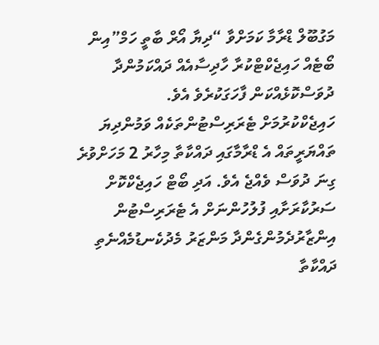މަގުބޫލް ޑްރާމާ ކަމަށްވާ “ދިޔާ އޯރް ބާތީ ހަމް”އިން ބޯޓެއް ހައިޖެކްޓްކުރާ ހާދިސާއެއް ދައްކަމުންދާ ދުވަސްކޮޅެއްކަން ފާހަގަކުރެވެ އެވެ.
ހައިޖެކްކުރުމަށް ޓެރަރިސްޓުންތަކެއް ވަމުންދިޔަ ތައްޔަރީތައް އެ ޑްރާމާގައި ދައްކާތާ މިހާރު 2 މަހަށްވުރެ ގިނަ ދުވަސް ވެއްޖެ އެވެ. އަދި ބޯޓް ހައިޖެކްކޮށް ސަރުކާރަށާއި ފުލުހުންނަށް އެ ޓެރަރިސްޓުން އިންޒާރުދެމުންގެންދާ މަންޒަރު މެދުކެނޑުމެއްނެތި ދައްކާތާ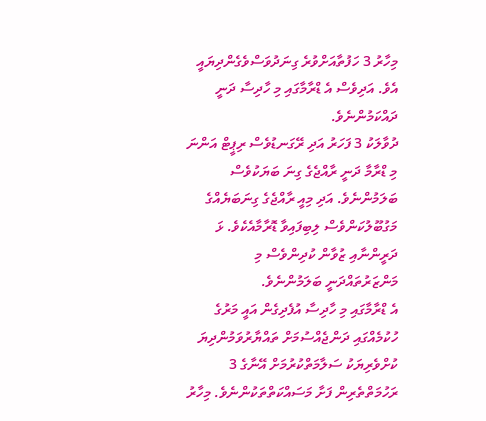މިހާރު 3 ހަފުތާއަށްވުރެ ގިނަދުވަސްވެގެންދިޔައީ އެވެ. އަދިވެސް އެ ޑްރާމާގައި މި ހާދިސާ ދަނީ ދައްކަމުންނެވެ.
ދުވާލަކު 3 ފަހަރު އަދި ރޭގަނޑުވެސް ރިޕީޓް އަންނަ މި ޑްރާމާ ދަނީ ރާއްޖެގެ ގިނަ ބަޔަކުވެސް ބަލަމުންނެވެ. އަދި މިއީ ރާއްޖެގެ ގިނަބަޔެއްގެ މަގުބޫލުކަންވެސް ލިބިފައިވާ ޑޮރާމާއެކެވެ. ޅަ ދަރީންނާއި ޒުވާން ކުދިންވެސް މި މަންޒަރުތައްދަނީ ބަލަމުންނެވެ.
އެ ޑްރާމާގައި މި ހާދިސާ އުފެދިގެން އައީ މަރުގެ ހުކުމެއްގައި ދަންޖެއްސުމަށް ތައްޔާރުވަމުންދިޔަ ކުށްވެރިޔަކު ސަލާމަތްކުރުމަށް އޭނާގެ 3 ރަހުމަތްތެރިން ފަށާ މަސައްކަތްތަކުންނެވެ. މިހާރު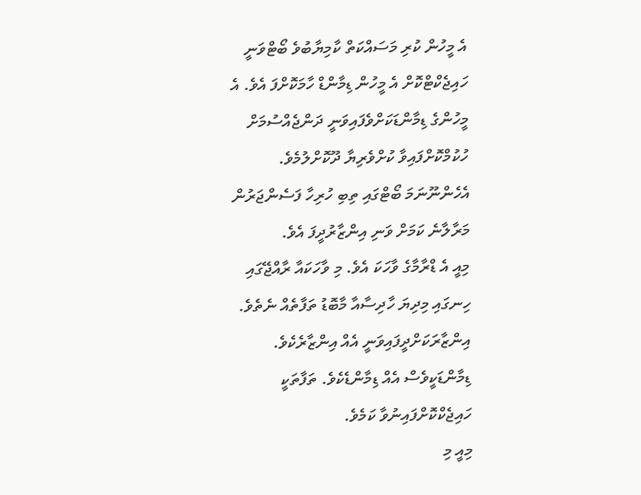އެ މީހުން ކުރި މަސައްކަތް ކާމިޔާބުވެ ބޯޓްވަނީ ހައިޖެކްޓްކޮށް އެ މީހުން ޑިމާންޑް ހާމަކޮށްފަ އެވެ. އެ މީހުންގެ ޑިމާންޑަކަށްވެފައިވަނީ ދަންޖެއްސުމަށް ހުކުމްކޮށްފައިވާ ކުށްވެރިޔާ ދޫކޮށްލުމެވެ. އެހެންނޫނަމަ ބޯޓްގައި ތިބި ހުރިހާ ފަސެންޖަރުން މަރާލާނެ ކަމަށް ވަނި އިންޒާރުދީފަ އެވެ.
މިއީ އެ ޑްރާމާގެ ވާހަކަ އެވެ. މި ވާހަކައާ ރާއްޖޭގައި ހިނގައި މިދިޔަ ހާދިސާއާ މާބޮޑު ތަފާތެއް ނެތެވެ. އިންޒާރަކަށްދީފައިވަނީ އެއް އިންޒާރެކެވެ. ޑިމާންޑަކީވެސް އެއް ޑިމާންޑެކެވެ. ތަފާތަކީ ހައިޖެކްކޮށްފައިނުވާ ކަމެވެ.
މިއީ މި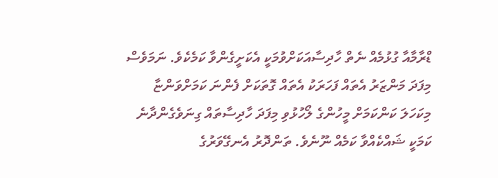ޑްރާމާއާ ގުޅުމެއް ނެތް ހާދިސާއަކަށްވުމަކީ އެކަށީގެންވާ ކަމެކެވެ. ނަމަވެސް މިފަދަ މަންޒަރު އެތައް ފަހަރަކު އެތައް ގޮތަކަށް ފެންނަ ކަމަށްވަންޏާ މިކަހަލަ ކަންކަމަށް މީހުންގެ ލޯހުޅުވި މިފަދަ ހާދިސާތައް ގިނަވެގެންދާނެ ކަމަކީ ޝައްކެއްވާ ކަމެއް ނޫނެވެ. ތަންދޮރު އެނގޭވަރުގެ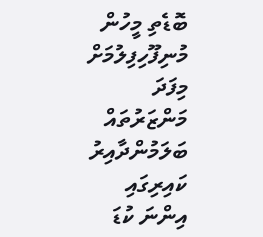ބޮޑެތި މީހުން މުނިފޫހިފިލުމަށް މިފަދަ މަންޒަރުތައް ބަލަމުންދާއިރު ކައިރިގައި އިންނަ ކުޑަ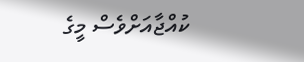ކުއްޖާއަށްވެސް މީގެ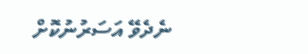ނެދެވޭ އަސަރުނުކޮށް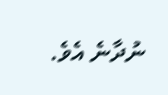ނުދާނެ އެވެ.